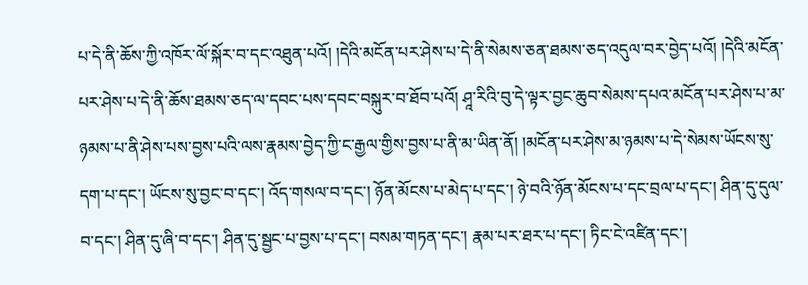པ་དེ་ནི་ཆོས་ཀྱི་འཁོར་ལོ་སྐོར་བ་དང་འཐུན་པའོ། །དེའི་མངོན་པར་ཤེས་པ་དེ་ནི་སེམས་ཅན་ཐམས་ཅད་འདུལ་བར་བྱེད་པའོ། །དེའི་མངོན་པར་ཤེས་པ་དེ་ནི་ཆོས་ཐམས་ཅད་ལ་དབང་པས་དབང་བསྐུར་བ་ཐོབ་པའོ། ཤཱ་རིའི་བུ་དེ་ལྟར་བྱང་ཆུབ་སེམས་དཔའ་མངོན་པར་ཤེས་པ་མ་ཉམས་པ་ནི་ཤེས་པས་བྱས་པའི་ལས་རྣམས་བྱེད་ཀྱི་ང་རྒྱལ་གྱིས་བྱས་པ་ནི་མ་ཡིན་ནོ། །མངོན་པར་ཤེས་མ་ཉམས་པ་དེ་སེམས་ཡོངས་སུ་དག་པ་དང་། ཡོངས་སུ་བྱང་བ་དང་། འོད་གསལ་བ་དང་། ཉོན་མོངས་པ་མེད་པ་དང་། ཉེ་བའི་ཉོན་མོངས་པ་དང་བྲལ་པ་དང་། ཤིན་དུ་དུལ་བ་དང་། ཤིན་དུ་ཞི་བ་དང་། ཤིན་དུ་སྦྱང་པ་བྱས་པ་དང་། བསམ་གཏན་དང་། རྣམ་པར་ཐར་པ་དང་། ཏིང་ངེ་འཛིན་དང་།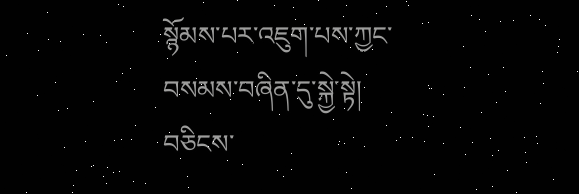སྙོམས་པར་འཇུག་པས་ཀྱང་བསམས་བཞིན་དུ་སྐྱེ་སྟེ། བཅིངས་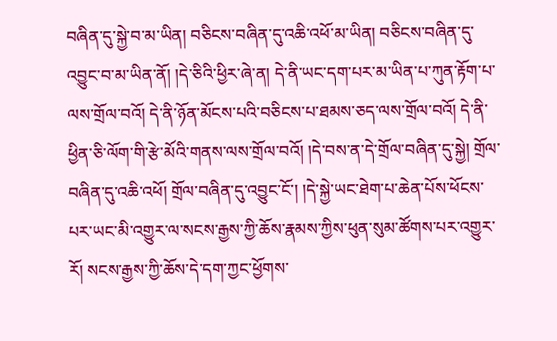བཞིན་དུ་སྐྱེ་བ་མ་ཡིན། བཅིངས་བཞིན་དུ་འཆི་འཕོ་མ་ཡིན། བཅིངས་བཞིན་དུ་འབྱུང་བ་མ་ཡིན་ནོ། །དེ་ཅིའི་ཕྱིར་ཞེ་ན། དེ་ནི་ཡང་དག་པར་མ་ཡིན་པ་ཀུན་རྟོག་པ་ལས་གྲོལ་བའོ། དེ་ནི་ཉོན་མོངས་པའི་བཅིངས་པ་ཐམས་ཅད་ལས་གྲོལ་བའོ། དེ་ནི་ཕྱིན་ཅི་ལོག་གི་རྩེ་མོའི་གནས་ལས་གྲོལ་བའོ། །དེ་བས་ན་དེ་གྲོལ་བཞིན་དུ་སྐྱེ། གྲོལ་བཞིན་དུ་འཆི་འཕོ། གྲོལ་བཞིན་དུ་འབྱུང་ངོ་། །དེ་སྐྱེ་ཡང་ཐེག་པ་ཆེན་པོས་ཕོངས་པར་ཡང་མི་འགྱུར་ལ་སངས་རྒྱས་ཀྱི་ཆོས་རྣམས་ཀྱིས་ཕུན་སུམ་ཚོགས་པར་འགྱུར་རོ། སངས་རྒྱས་ཀྱི་ཆོས་དེ་དག་ཀྱང་ཕྱོགས་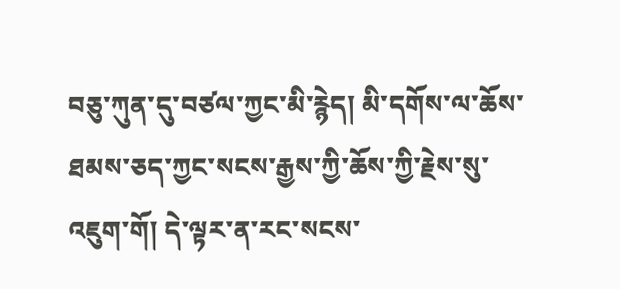བཅུ་ཀུན་དུ་བཙལ་ཀྱང་མི་རྙེད། མི་དགོས་ལ་ཆོས་ཐམས་ཅད་ཀྱང་སངས་རྒྱས་ཀྱི་ཆོས་ཀྱི་རྗེས་སུ་འཇུག་གོ། དེ་ལྟར་ན་རང་སངས་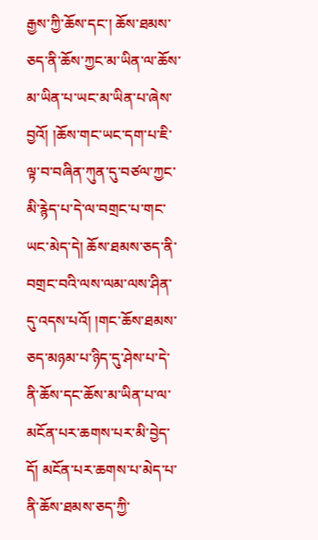རྒྱས་ཀྱི་ཆོས་དང་། ཆོས་ཐམས་ཅད་ནི་ཆོས་ཀྱང་མ་ཡིན་ལ་ཆོས་མ་ཡིན་པ་ཡང་མ་ཡིན་པ་ཞེས་བྱའོ། །ཆོས་གང་ཡང་དག་པ་ཇི་ལྟ་བ་བཞིན་ཀུན་དུ་བཙལ་ཀྱང་མི་རྙེད་པ་དེ་ལ་བགྲང་པ་གང་ཡང་མེད་དེ། ཆོས་ཐམས་ཅད་ནི་བགྲང་བའི་ལས་ལམ་ལས་ཤིན་དུ་འདས་པའོ། །གང་ཆོས་ཐམས་ཅད་མཉམ་པ་ཉིད་དུ་ཤེས་པ་དེ་ནི་ཆོས་དང་ཆོས་མ་ཡིན་པ་ལ་མངོན་པར་ཆགས་པར་མི་བྱེད་དོ། མངོན་པར་ཆགས་པ་མེད་པ་ནི་ཆོས་ཐམས་ཅད་ཀྱི་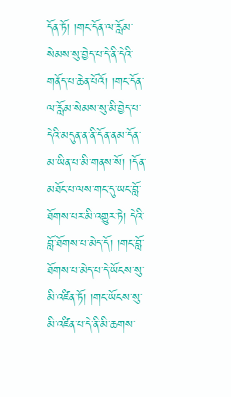དོན་ཏོ། །གང་དོན་ལ་རློམ་སེམས་སུ་བྱེད་པ་དེ་ནི་དེའི་གནོད་པ་ཆེན་པོའོ། །གང་དོན་ལ་རློམ་སེམས་སུ་མི་བྱེད་པ་དེའི་མདུན་ན་ནི་དོན་ནམ་དོན་མ་ཡིན་པ་མི་གནས་སོ། །དོན་མཐོང་པ་ལས་གང་དུ་ཡང་བློ་ཐོགས་པར་མི་འགྱུར་ཏེ། དེའི་བློ་ཐོགས་པ་མེད་དོ། །གང་བློ་ཐོགས་པ་མེད་པ་དེ་ཡོངས་སུ་མི་འཛིན་ཏོ། །གང་ཡོངས་སུ་མི་འཛིན་པ་དེ་ནི་མི་ཆགས་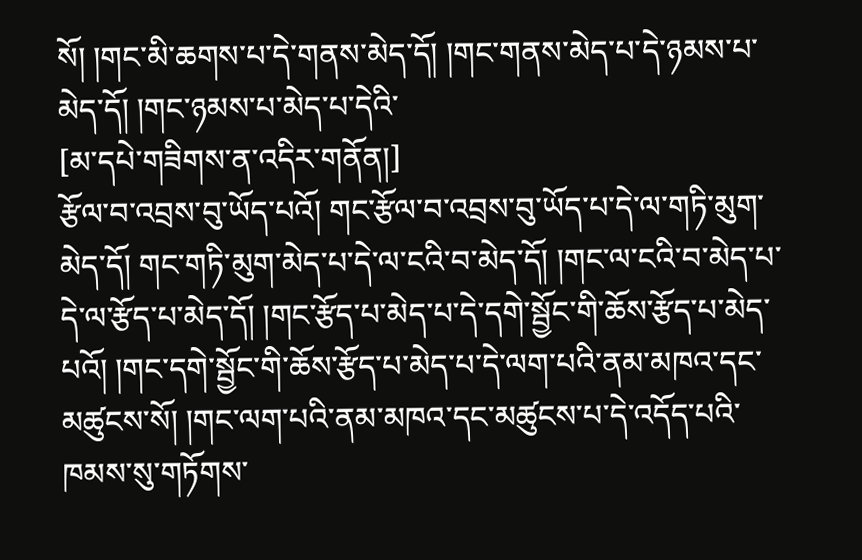སོ། །གང་མི་ཆགས་པ་དེ་གནས་མེད་དོ། །གང་གནས་མེད་པ་དེ་ཉམས་པ་མེད་དོ། །གང་ཉམས་པ་མེད་པ་དེའི་
[མ་དཔེ་གཟིགས་ན་འདིར་གནོན།]
རྩོལ་བ་འབྲས་བུ་ཡོད་པའོ། གང་རྩོལ་བ་འབྲས་བུ་ཡོད་པ་དེ་ལ་གཏི་མུག་མེད་དོ། གང་གཏི་མུག་མེད་པ་དེ་ལ་ངའི་བ་མེད་དོ། །གང་ལ་ངའི་བ་མེད་པ་དེ་ལ་རྩོད་པ་མེད་དོ། །གང་རྩོད་པ་མེད་པ་དེ་དགེ་སྦྱོང་གི་ཆོས་རྩོད་པ་མེད་པའོ། །གང་དགེ་སྦྱོང་གི་ཆོས་རྩོད་པ་མེད་པ་དེ་ལག་པའི་ནམ་མཁའ་དང་མཚུངས་སོ། །གང་ལག་པའི་ནམ་མཁའ་དང་མཚུངས་པ་དེ་འདོད་པའི་ཁམས་སུ་གཏོགས་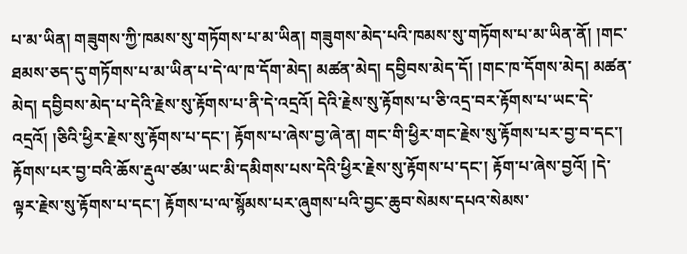པ་མ་ཡིན། གཟུགས་ཀྱི་ཁམས་སུ་གཏོགས་པ་མ་ཡིན། གཟུགས་མེད་པའི་ཁམས་སུ་གཏོགས་པ་མ་ཡིན་ནོ། །གང་ཐམས་ཅད་དུ་གཏོགས་པ་མ་ཡིན་པ་དེ་ལ་ཁ་དོག་མེད། མཚན་མེད། དབྱིབས་མེད་དོ། །གང་ཁ་དོགས་མེད། མཚན་མེད། དབྱིབས་མེད་པ་དེའི་རྗེས་སུ་རྟོགས་པ་ནི་དེ་འདྲའོ། དེའི་རྗེས་སུ་རྟོགས་པ་ཅི་འདྲ་བར་རྟོགས་པ་ཡང་དེ་འདྲའོ། །ཅིའི་ཕྱིར་རྗེས་སུ་རྟོགས་པ་དང་། རྟོགས་པ་ཞེས་བྱ་ཞེ་ན། གང་གི་ཕྱིར་གང་རྗེས་སུ་རྟོགས་པར་བྱ་བ་དང་། རྟོགས་པར་བྱ་བའི་ཆོས་རྡུལ་ཙམ་ཡང་མི་དམིགས་པས་དེའི་ཕྱིར་རྗེས་སུ་རྟོགས་པ་དང་། རྟོག་པ་ཞེས་བྱའོ། །དེ་ལྟར་རྗེས་སུ་རྟོགས་པ་དང་། རྟོགས་པ་ལ་སྙོམས་པར་ཞུགས་པའི་བྱང་ཆུབ་སེམས་དཔའ་སེམས་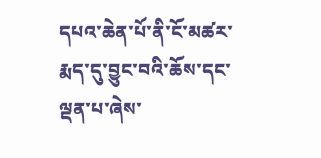དཔའ་ཆེན་པོ་ནི་ངོ་མཚར་རྨད་དུ་བྱུང་བའི་ཆོས་དང་ལྡན་པ་ཞེས་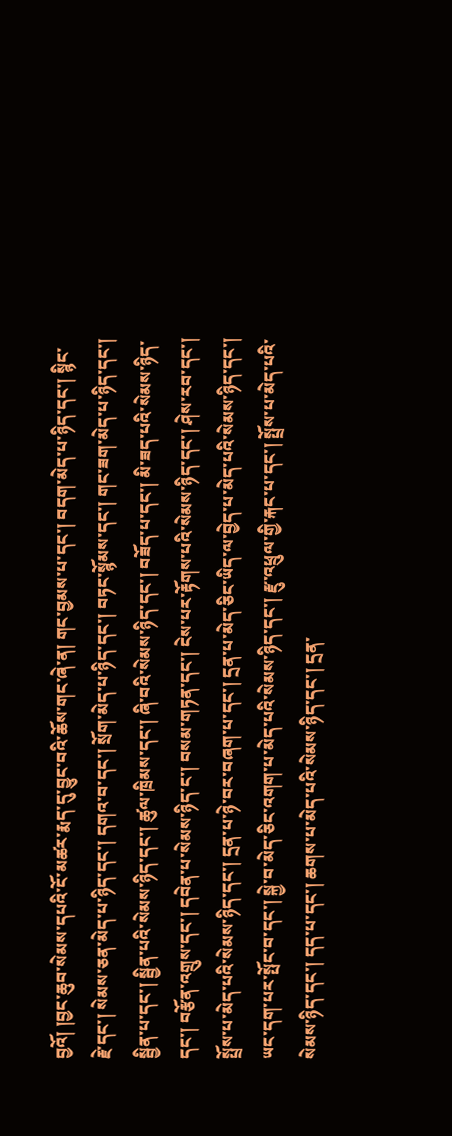བྱའོ། །བྱང་ཆུབ་སེམས་དཔའི་ངོ་མཚར་རྨད་དུ་བྱུང་བའི་ཆོས་གང་ཞེ་ན། གང་བྱམས་པ་དང་། བདག་མེད་པ་ཉིད་དང་། སྙིང་རྗེ་དང་། སེམས་ཅན་མེད་པ་ཉིད་དང་། དགའ་བ་དང་། སྲོག་མེད་པ་ཉིད་དང་། བཏང་སྙོམས་དང་། གང་ཟག་མེད་པ་ཉིད་དང་། སྦྱིན་པ་དང་། སྦྱིན་པའི་སེམས་ཉིད་དང་། ཚུལ་ཁྲིམས་དང་། ཞི་བའི་སེམས་ཉིད་དང་། བཟོད་པ་དང་། མི་ཟད་པའི་སེམས་ཉིད་དང་། བརྩོན་འགྲུས་དང་། དབེན་པ་སེམས་ཉིད་ང་། བསམ་གཏན་དང་། ངེས་པར་རྟོགས་པའི་སེམས་ཉིད་དང་། ཤེས་རབ་དང་། སྤྲོས་པ་མེད་པའི་སེམས་ཉིད་དང་། དྲན་པ་ཉེ་བར་བཞག་པ་དང་། དྲན་པ་མེད་ཅིང་ཡིད་ལ་བྱེད་པ་མེད་པའི་སེམས་ཉིད་དང་། ཡང་དག་པར་སྤོང་བ་དང་། སྐྱེ་བ་མེད་ཅིང་འགག་པ་མེད་པའི་སེམས་ཉིད་དང་། རྫུ་འཕྲུལ་གྱི་རྐང་པ་དང་། སྤྲོས་པ་མེད་པའི་སེམས་ཉིད་དང་། དད་པ་དང་། ཆགས་པ་མེད་པའི་སེམས་ཉིད་དང་། དྲན་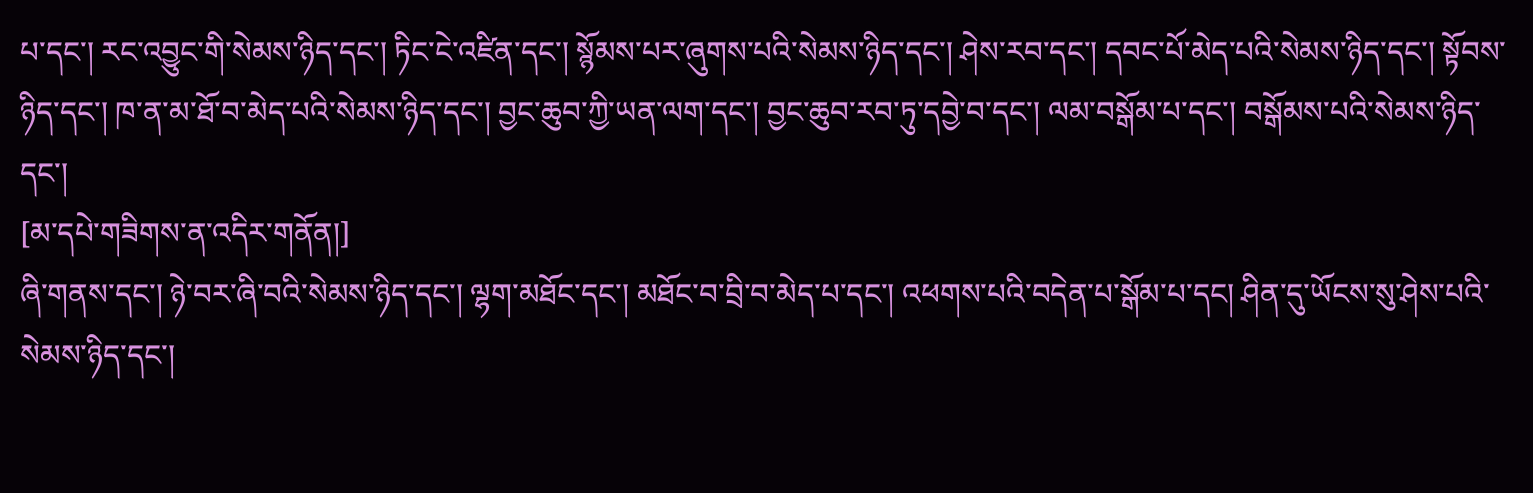པ་དང་། རང་འབྱུང་གི་སེམས་ཉིད་དང་། ཏིང་ངེ་འཛིན་དང་། སྙོམས་པར་ཞུགས་པའི་སེམས་ཉིད་དང་། ཤེས་རབ་དང་། དབང་པོ་མེད་པའི་སེམས་ཉིད་དང་། སྟོབས་ཉིད་དང་། ཁ་ན་མ་ཐོ་བ་མེད་པའི་སེམས་ཉིད་དང་། བྱང་ཆུབ་ཀྱི་ཡན་ལག་དང་། བྱང་ཆུབ་རབ་ཏུ་དབྱེ་བ་དང་། ལམ་བསྒོམ་པ་དང་། བསྒོམས་པའི་སེམས་ཉིད་དང་།
[མ་དཔེ་གཟིགས་ན་འདིར་གནོན།]
ཞི་གནས་དང་། ཉེ་བར་ཞི་བའི་སེམས་ཉིད་དང་། ལྷག་མཐོང་དང་། མཐོང་བ་བྲི་བ་མེད་པ་དང་། འཕགས་པའི་བདེན་པ་སྒོམ་པ་དང། ཤིན་དུ་ཡོངས་སུ་ཤེས་པའི་སེམས་ཉིད་དང་།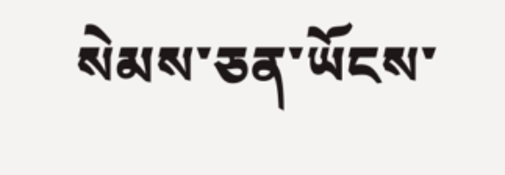སེམས་ཅན་ཡོངས་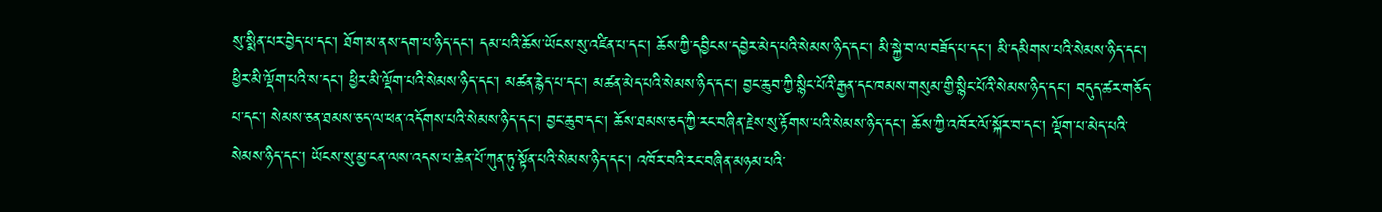སུ་སྨིན་པར་བྱེད་པ་དང་། ཐོག་མ་ནས་དག་པ་ཉིད་དང་། དམ་པའི་ཆོས་ཡོངས་སུ་འཛིན་པ་དང་། ཆོས་ཀྱི་དབྱིངས་དབྱེར་མེད་པའི་སེམས་ཉིད་དང་། མི་སྐྱེ་བ་ལ་བཟོད་པ་དང་། མི་དམིགས་པའི་སེམས་ཉིད་དང་། ཕྱིར་མི་ལྡོག་པའི་ས་དང་། ཕྱིར་མི་ལྡོག་པའི་སེམས་ཉིད་དང་། མཚན་རྙེད་པ་དང་། མཚན་མེད་པའི་སེམས་ཉིད་དང་། བྱང་ཆུབ་ཀྱི་སྙིང་པོའི་རྒྱན་དང་ཁམས་གསུམ་གྱི་སྙིང་པོའི་སེམས་ཉིད་དང་། བདུད་ཚར་གཅོད་པ་དང་། སེམས་ཅན་ཐམས་ཅད་ལ་ཕན་འདོགས་པའི་སེམས་ཉིད་དང་། བྱང་ཆུབ་དང་། ཆོས་ཐམས་ཅད་ཀྱི་རང་བཞིན་རྗེས་སུ་རྟོགས་པའི་སེམས་ཉིད་དང་། ཆོས་ཀྱི་འཁོར་ལོ་སྐོར་བ་དང་། ལྡོག་པ་མེད་པའི་སེམས་ཉིད་དང་། ཡོངས་སུ་མྱ་ངན་ལས་འདས་པ་ཆེན་པོ་ཀུན་ཏུ་སྟོན་པའི་སེམས་ཉིད་དང་། འཁོར་བའི་རང་བཞིན་མཉམ་པའི་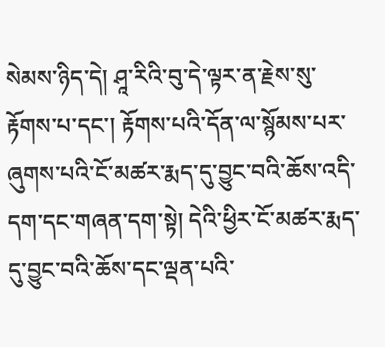སེམས་ཉིད་དེ། ཤཱ་རིའི་བུ་དེ་ལྟར་ན་རྗེས་སུ་རྟོགས་པ་དང་། རྟོགས་པའི་དོན་ལ་སྙོམས་པར་ཞུགས་པའི་ངོ་མཚར་རྨད་དུ་བྱུང་བའི་ཆོས་འདི་དག་དང་གཞན་དག་སྟེ། དེའི་ཕྱིར་ངོ་མཚར་རྨད་དུ་བྱུང་བའི་ཆོས་དང་ལྡན་པའི་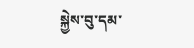སྐྱེས་བུ་དམ་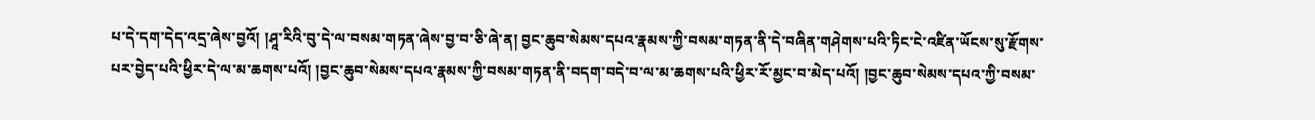པ་དེ་དག་དེད་འདྲ་ཞེས་བྱའོ། །ཤཱ་རིའི་བུ་དེ་ལ་བསམ་གཏན་ཞེས་བྱ་བ་ཅི་ཞེ་ན། བྱང་ཆུབ་སེམས་དཔའ་རྣམས་ཀྱི་བསམ་གཏན་ནི་དེ་བཞིན་གཤེགས་པའི་ཏིང་ངེ་འཛིན་ཡོངས་སུ་རྫོགས་པར་བྱེད་པའི་ཕྱིར་དེ་ལ་མ་ཆགས་པའོ། །བྱང་ཆུབ་སེམས་དཔའ་རྣམས་ཀྱི་བསམ་གཏན་ནི་བདག་བདེ་བ་ལ་མ་ཆགས་པའི་ཕྱིར་རོ་མྱང་བ་མེད་པའོ། །བྱང་ཆུབ་སེམས་དཔའ་ཀྱི་བསམ་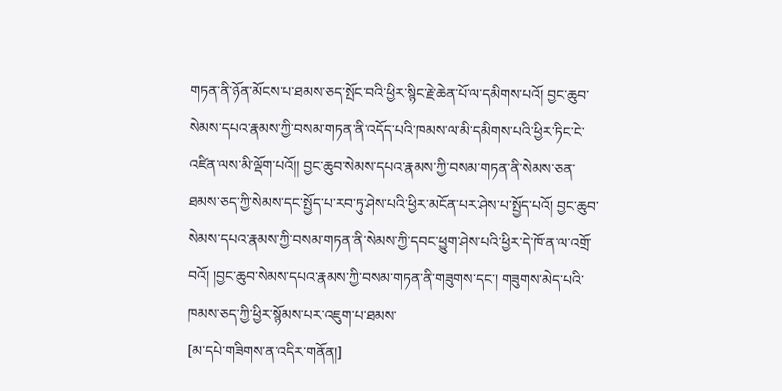གཏན་ནི་ཉོན་མོངས་པ་ཐམས་ཅད་སྤོང་བའི་ཕྱིར་སྙིང་རྗེ་ཆེན་པོ་ལ་དམིགས་པའོ། བྱང་ཆུབ་སེམས་དཔའ་རྣམས་ཀྱི་བསམ་གཏན་ནི་འདོད་པའི་ཁམས་ལ་མི་དམིགས་པའི་ཕྱིར་ཏིང་ངེ་འཛིན་ལས་མི་ལྡོག་པའོ།། བྱང་ཆུབ་སེམས་དཔའ་རྣམས་ཀྱི་བསམ་གཏན་ནི་སེམས་ཅན་ཐམས་ཅད་ཀྱི་སེམས་དང་སྤྱོད་པ་རབ་ཏུ་ཤེས་པའི་ཕྱིར་མངོན་པར་ཤེས་པ་སྤྱོད་པའོ། བྱང་ཆུབ་སེམས་དཔའ་རྣམས་ཀྱི་བསམ་གཏན་ནི་སེམས་ཀྱི་དབང་ཕྱུག་ཤེས་པའི་ཕྱིར་དེ་ཁོ་ན་ལ་འགྲོ་བའོ། །བྱང་ཆུབ་སེམས་དཔའ་རྣམས་ཀྱི་བསམ་གཏན་ནི་གཟུགས་དང་། གཟུགས་མེད་པའི་ཁམས་ཅད་ཀྱི་ཕྱིར་སྙོམས་པར་འཇུག་པ་ཐམས་
[མ་དཔེ་གཟིགས་ན་འདིར་གནོན།]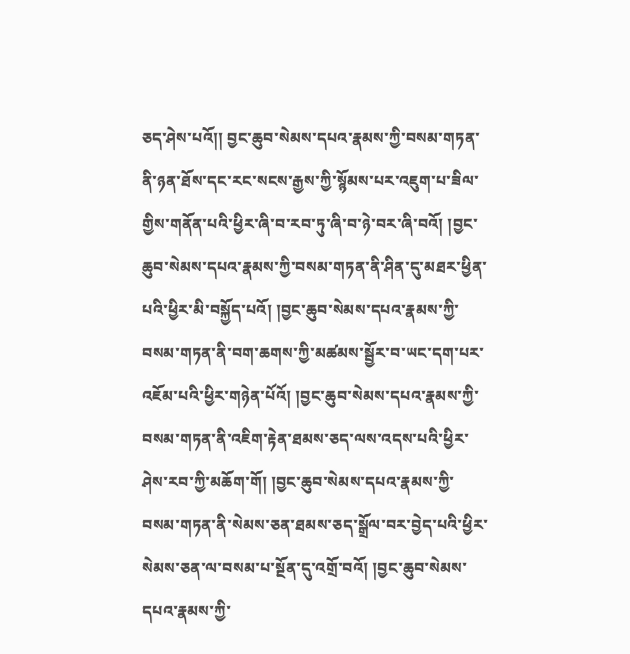ཅད་ཤེས་པའོ།། བྱང་ཆུབ་སེམས་དཔའ་རྣམས་ཀྱི་བསམ་གཏན་ནི་ཉན་ཐོས་དང་རང་སངས་རྒྱས་ཀྱི་སྙོམས་པར་འཇུག་པ་ཟིལ་གྱིས་གནོན་པའི་ཕྱིར་ཞི་བ་རབ་ཏུ་ཞི་བ་ཉེ་བར་ཞི་བའོ། །བྱང་ཆུབ་སེམས་དཔའ་རྣམས་ཀྱི་བསམ་གཏན་ནི་ཤིན་དུ་མཐར་ཕྱིན་པའི་ཕྱིར་མི་བསྐྱོད་པའོ། །བྱང་ཆུབ་སེམས་དཔའ་རྣམས་ཀྱི་བསམ་གཏན་ནི་བག་ཆགས་ཀྱི་མཚམས་སྦྱོར་བ་ཡང་དག་པར་འཇོམ་པའི་ཕྱིར་གཉེན་པོའོ། །བྱང་ཆུབ་སེམས་དཔའ་རྣམས་ཀྱི་བསམ་གཏན་ནི་འཇིག་རྟེན་ཐམས་ཅད་ལས་འདས་པའི་ཕྱིར་ཤེས་རབ་ཀྱི་མཆོག་གོ། །བྱང་ཆུབ་སེམས་དཔའ་རྣམས་ཀྱི་བསམ་གཏན་ནི་སེམས་ཅན་ཐམས་ཅད་སྒྲོལ་བར་བྱེད་པའི་ཕྱིར་སེམས་ཅན་ལ་བསམ་པ་སྔོན་དུ་འགྲོ་བའོ། །བྱང་ཆུབ་སེམས་དཔའ་རྣམས་ཀྱི་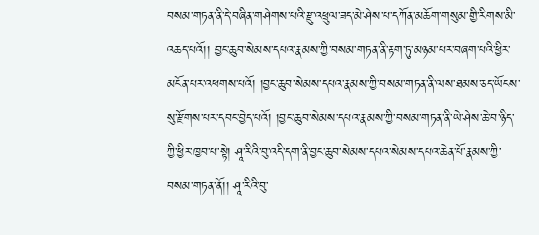བསམ་གཏན་ནི་དེ་བཞིན་གཤེགས་པའི་རྫུ་འཕྲུལ་ཟད་མེ་ཤེས་པ་དཀོན་མཆོག་གསུམ་གྱི་རིགས་མི་འཆད་པའོ།། བྱང་ཆུབ་སེམས་དཔའ་རྣམས་ཀྱི་བསམ་གཏན་ནི་རྟག་ཏུ་མཉམ་པར་བཞག་པའི་ཕྱིར་མངོན་པར་འཕགས་པའོ། །བྱང་ཆུབ་སེམས་དཔའ་རྣམས་ཀྱི་བསམ་གཏན་ནི་ལས་ཐམས་ཅད་ཡོངས་སུ་རྫོགས་པར་དབང་བྱེད་པའོ། །བྱང་ཆུབ་སེམས་དཔའ་རྣམས་ཀྱི་བསམ་གཏན་ནི་ཡེ་ཤེས་ཆེ་བ་ཉིད་ཀྱི་ཕྱིར་ཁྱབ་པ་སྟེ། ཤཱ་རིའི་བུ་འདི་དག་ནི་བྱང་ཆུབ་སེམས་དཔའ་སེམས་དཔའ་ཆེན་པོ་རྣམས་ཀྱི་བསམ་གཏན་ནོ།། ཤཱ་རིའི་བུ་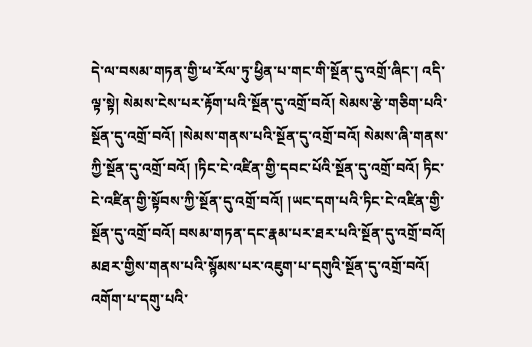དེ་ལ་བསམ་གཏན་གྱི་ཕ་རོལ་ཏུ་ཕྱིན་པ་གང་གི་སྔོན་དུ་འགྲོ་ཞིང་། འདི་ལྟ་སྟེ། སེམས་ངེས་པར་རྟོག་པའི་སྔོན་དུ་འགྲོ་བའོ། སེམས་རྩེ་གཅིག་པའི་སྔོན་དུ་འགྲོ་བའོ། །སེམས་གནས་པའི་སྔོན་དུ་འགྲོ་བའོ། སེམས་ཞི་གནས་ཀྱི་སྔོན་དུ་འགྲོ་བའོ། །ཏིང་ངེ་འཛིན་གྱི་དབང་པོའི་སྔོན་དུ་འགྲོ་བའོ། ཏིང་ངེ་འཛིན་གྱི་སྟོབས་ཀྱི་སྔོན་དུ་འགྲོ་བའོ། །ཡང་དག་པའི་ཏིང་ངེ་འཛིན་གྱི་སྔོན་དུ་འགྲོ་བའོ། བསམ་གཏན་དང་རྣམ་པར་ཐར་པའི་སྔོན་དུ་འགྲོ་བའོ། མཐར་གྱིས་གནས་པའི་སྙོམས་པར་འཇུག་པ་དགུའི་སྔོན་དུ་འགྲོ་བའོ། འགོག་པ་དགུ་པའི་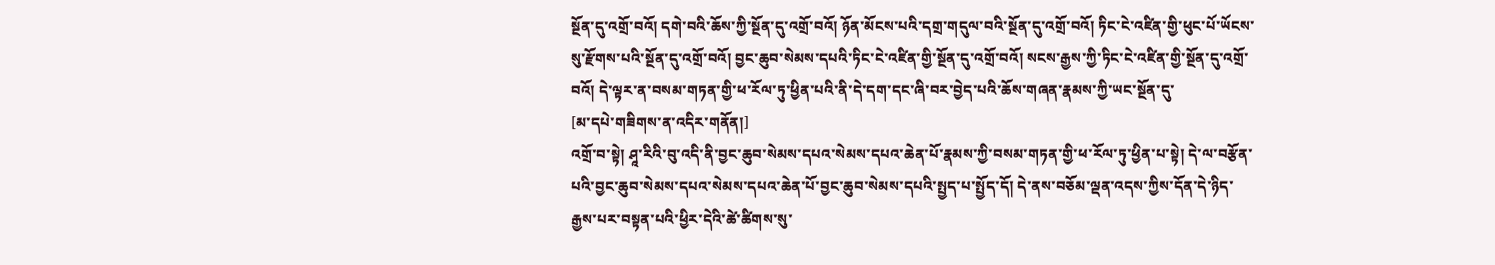སྔོན་དུ་འགྲོ་བའོ། དགེ་བའི་ཆོས་ཀྱི་སྔོན་དུ་འགྲོ་བའོ། ཉོན་མོངས་པའི་དགྲ་གདུལ་བའི་སྔོན་དུ་འགྲོ་བའོ། ཏིང་ངེ་འཛིན་གྱི་ཕུང་པོ་ཡོངས་སུ་རྫོགས་པའི་སྔོན་དུ་འགྲོ་བའོ། བྱང་ཆུབ་སེམས་དཔའི་ཏིང་ངེ་འཛིན་གྱི་སྔོན་དུ་འགྲོ་བའོ། སངས་རྒྱས་ཀྱི་ཏིང་ངེ་འཛིན་གྱི་སྔོན་དུ་འགྲོ་བའོ། དེ་ལྟར་ན་བསམ་གཏན་གྱི་ཕ་རོལ་ཏུ་ཕྱིན་པའི་ནི་དེ་དག་དང་ཞི་བར་བྱེད་པའི་ཆོས་གཞན་རྣམས་ཀྱི་ཡང་སྔོན་དུ་
[མ་དཔེ་གཟིགས་ན་འདིར་གནོན།]
འགྲོ་བ་སྟེ། ཤཱ་རིའི་བུ་འདི་ནི་བྱང་ཆུབ་སེམས་དཔའ་སེམས་དཔའ་ཆེན་པོ་རྣམས་ཀྱི་བསམ་གཏན་གྱི་ཕ་རོལ་ཏུ་ཕྱིན་པ་སྟེ། དེ་ལ་བརྩོན་པའི་བྱང་ཆུབ་སེམས་དཔའ་སེམས་དཔའ་ཆེན་པོ་བྱང་ཆུབ་སེམས་དཔའི་སྤྱད་པ་སྤྱོད་དོ། དེ་ནས་བཅོམ་ལྡན་འདས་ཀྱིས་དོན་དེ་ཉིད་རྒྱས་པར་བསྟན་པའི་ཕྱིར་དེའི་ཚེ་ཚིགས་སུ་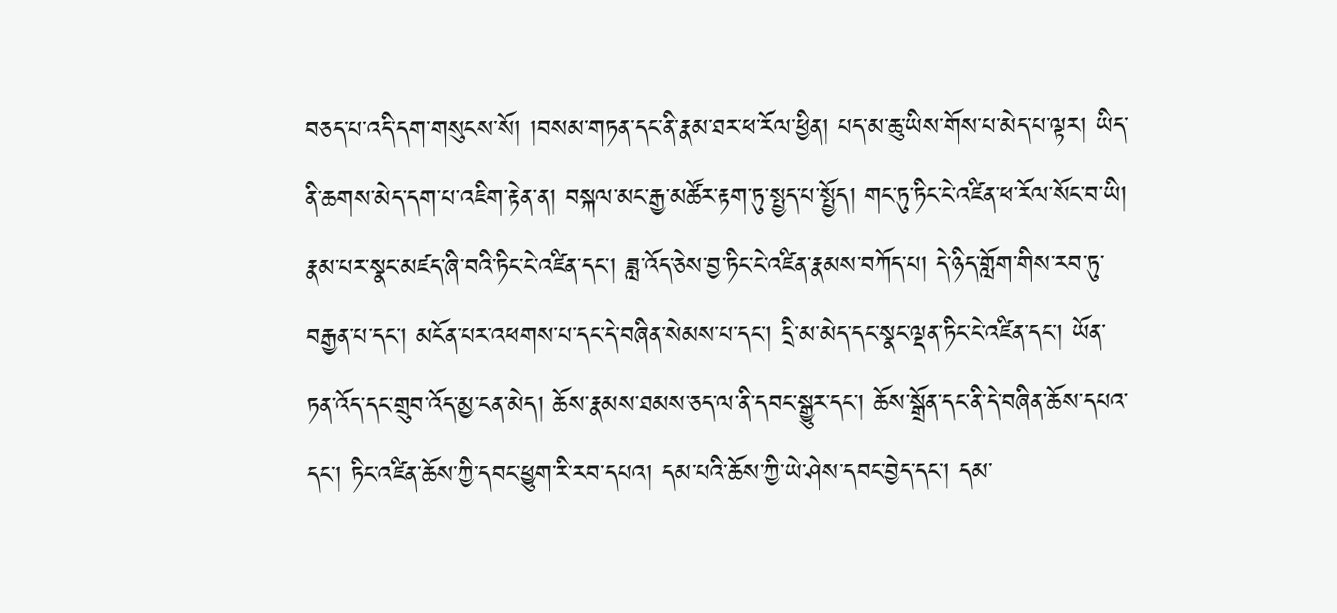བཅད་པ་འདི་དག་གསུངས་སོ། །བསམ་གཏན་དང་ནི་རྣམ་ཐར་ཕ་རོལ་ཕྱིན། པད་མ་ཆུ་ཡིས་གོས་པ་མེད་པ་ལྟར། ཡིད་ནི་ཆགས་མེད་དག་པ་འཇིག་རྟེན་ན། བསྐལ་མང་རྒྱ་མཚོར་རྟག་ཏུ་སྤྱད་པ་སྤྱོད། གང་ཏུ་ཏིང་ངེ་འཛིན་ཕ་རོལ་སོང་བ་ཡི། རྣམ་པར་སྣང་མཛད་ཞི་བའི་ཏིང་ངེ་འཛིན་དང་། ཟླ་འོད་ཅེས་བྱ་ཏིང་ངེ་འཛིན་རྣམས་བཀོད་པ། དེ་ཉིད་གློག་གིས་རབ་ཏུ་བརྒྱན་པ་དང་། མངོན་པར་འཕགས་པ་དང་དེ་བཞིན་སེམས་པ་དང་། དྲི་མ་མེད་དང་སྣང་ལྡན་ཏིང་ངེ་འཛིན་དང་། ཡོན་ཏན་འོད་དང་གྲུབ་འོད་མྱ་ངན་མེད། ཆོས་རྣམས་ཐམས་ཅད་ལ་ནི་དབང་སྒྱུར་དང་། ཆོས་སྒྲོན་དང་ནི་དེ་བཞིན་ཆོས་དཔའ་དང་། ཏིང་འཛིན་ཆོས་ཀྱི་དབང་ཕྱུག་རི་རབ་དཔའ། དམ་པའི་ཆོས་ཀྱི་ཡེ་ཤེས་དབང་བྱེད་དང་། དམ་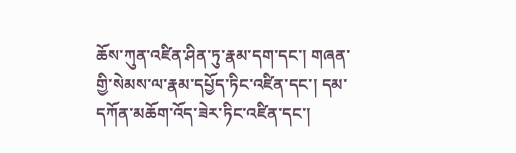ཆོས་ཀུན་འཛིན་ཤིན་ཏུ་རྣམ་དག་དང་། གཞན་གྱི་སེམས་ལ་རྣམ་དཔྱོད་ཏིང་འཛིན་དང་། དམ་དཀོན་མཆོག་འོད་ཟེར་ཏིང་འཛིན་དང་།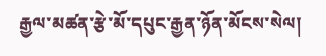རྒྱལ་མཚན་རྩེ་མོ་དཔུང་རྒྱན་ཉོན་མོངས་སེལ།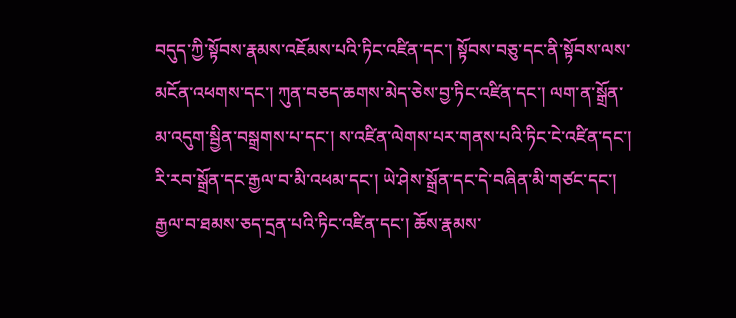བདུད་ཀྱི་སྟོབས་རྣམས་འཇོམས་པའི་ཏིང་འཛིན་དང་། སྟོབས་བཅུ་དང་ནི་སྟོབས་ལས་མངོན་འཕགས་དང་། ཀུན་བཅད་ཆགས་མེད་ཅེས་བྱ་ཏིང་འཛིན་དང་། ལག་ན་སྒྲོན་མ་འདུག་སྦྱིན་བསྒྲགས་པ་དང་། ས་འཛིན་ལེགས་པར་གནས་པའི་ཏིང་ངེ་འཛིན་དང་། རི་རབ་སྒྲོན་དང་རྒྱལ་བ་མི་འཕམ་དང་། ཡེ་ཤེས་སྒྲོན་དང་དེ་བཞིན་མི་གཙང་དང་། རྒྱལ་བ་ཐམས་ཅད་དྲན་པའི་ཏིང་འཛིན་དང་། ཆོས་རྣམས་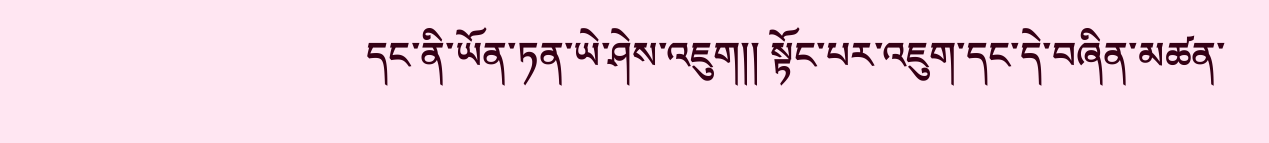དང་ནི་ཡོན་ཏན་ཡེ་ཤེས་འཇུག།། སྟོང་པར་འཇུག་དང་དེ་བཞིན་མཚན་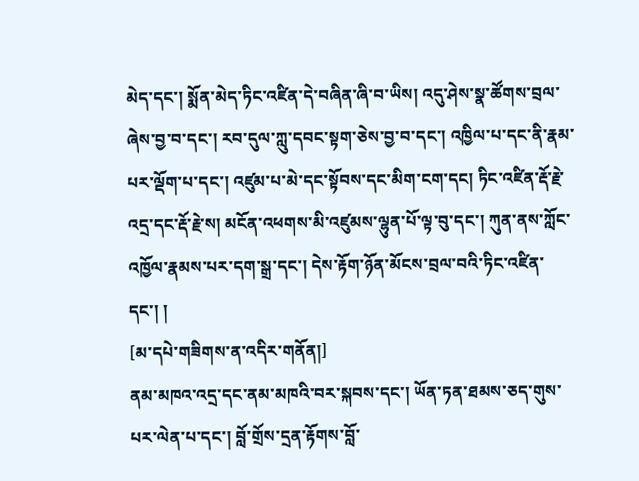མེད་དང་། སྨོན་མེད་ཏིང་འཛིན་དེ་བཞིན་ཞི་བ་ཡིས། འདུ་ཤེས་སྣ་ཚོགས་བྲལ་ཞེས་བྱ་བ་དང་། རབ་དུལ་ཀླུ་དབང་སྟག་ཅེས་བྱ་བ་དང་། འཁྱིལ་པ་དང་ནི་རྣམ་པར་ལྡོག་པ་དང་། འཛུམ་པ་མེ་དང་སྟོབས་དང་མིག་ངག་དང། ཏིང་འཛིན་རྡོ་རྗེ་འདྲ་དང་རྡོ་རྗེ་ས། མངོན་འཕགས་མི་འཛུམས་ལྷུན་པོ་ལྟ་བུ་དང་། ཀུན་ནས་ཀློང་འཁྱོལ་རྣམས་པར་དག་སྒྲ་དང་། དེས་རྟོག་ཉོན་མོངས་བྲལ་བའི་ཏིང་འཛིན་དང་། །
[མ་དཔེ་གཟིགས་ན་འདིར་གནོན།]
ནམ་མཁའ་འདྲ་དང་ནམ་མཁའི་བར་སྐབས་དང་། ཡོན་ཏན་ཐམས་ཅད་གུས་པར་ལེན་པ་དང་། བློ་གྲོས་དྲན་རྟོགས་བློ་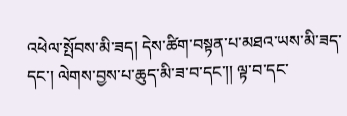འཕེལ་སྤོབས་མི་ཟད། དེས་ཚིག་བསྟན་པ་མཐའ་ཡས་མི་ཟད་དང་། ལེགས་བྱས་པ་ཆུད་མི་ཟ་བ་དང་།། ལྟ་བ་དང་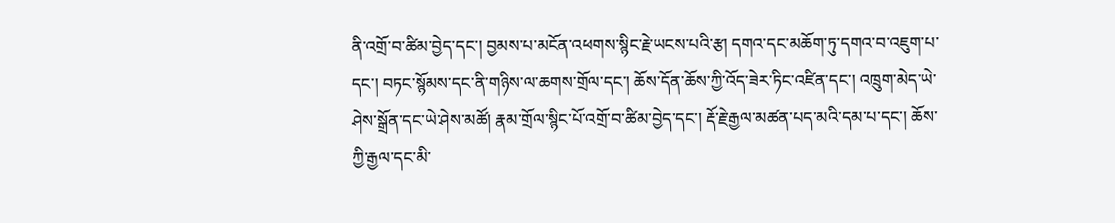ནི་འགྲོ་བ་ཚིམ་བྱེད་དང་། བྱམས་པ་མངོན་འཕགས་སྙིང་རྗེ་ཡངས་པའི་རྩ། དགའ་དང་མཆོག་ཏུ་དགའ་བ་འཇུག་པ་དང་། བཏང་སྙོམས་དང་ནི་གཉིས་ལ་ཆགས་གྲོལ་དང་། ཆོས་དོན་ཆོས་ཀྱི་འོད་ཟེར་ཏིང་འཛིན་དང་། འཁྲུག་མེད་ཡེ་ཤེས་སྒྲོན་དང་ཡེ་ཤེས་མཚོ། རྣམ་གྲོལ་སྙིང་པོ་འགྲོ་བ་ཚིམ་བྱེད་དང་། རྡོ་རྗེ་རྒྱལ་མཚན་པད་མའི་དམ་པ་དང་། ཆོས་ཀྱི་རྒྱལ་དང་མི་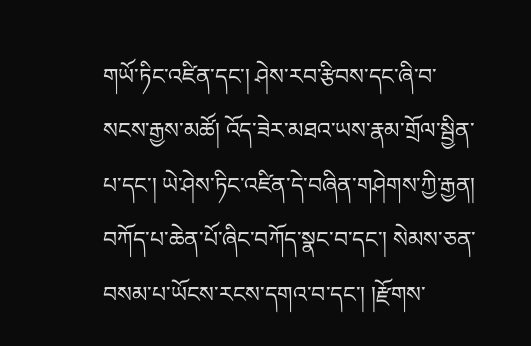གཡོ་ཏིང་འཛིན་དང་། ཤེས་རབ་རྩིབས་དང་ཞི་བ་སངས་རྒྱས་མཚོ། འོད་ཟེར་མཐའ་ཡས་རྣམ་གྲོལ་སྦྱིན་པ་དང་། ཡེ་ཤེས་ཏིང་འཛིན་དེ་བཞིན་གཤེགས་ཀྱི་རྒྱན། བཀོད་པ་ཆེན་པོ་ཞིང་བཀོད་སྣང་བ་དང་། སེམས་ཅན་བསམ་པ་ཡོངས་རངས་དགའ་བ་དང་། །རྫོགས་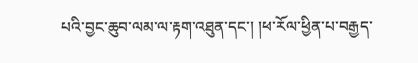པའི་བྱང་ཆུབ་ལམ་ལ་རྟག་འཐུན་དང་། །ཕ་རོལ་ཕྱིན་པ་བརྒྱད་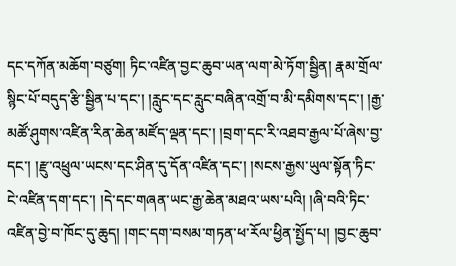དང་དཀོན་མཆོག་བཙུག། ཏིང་འཛིན་བྱང་ཆུབ་ཡན་ལག་མེ་ཏོག་སྦྱིན། རྣམ་གྲོལ་སྙིང་པོ་བདུད་རྩི་སྦྱིན་པ་དང་། །རླུང་དང་རླུང་བཞིན་འགྲོ་བ་མི་དམིགས་དང་། །རྒྱ་མཚོ་ཤུགས་འཛིན་རིན་ཆེན་མཛོད་ལྡན་དང་། །བྲག་དང་རི་འཐབ་རྒྱལ་པོ་ཞེས་བྱ་དང་། །རྫུ་འཕྲུལ་ཡངས་དང་ཤིན་དུ་དོན་འཛིན་དང་། །སངས་རྒྱས་ཡུལ་སྟོན་ཏིང་ངེ་འཛིན་དག་དང་། །དེ་དང་གཞན་ཡང་རྒྱ་ཆེན་མཐའ་ཡས་པའི། །ཞི་བའི་ཏིང་འཛིན་བྱེ་བ་ཁོང་དུ་ཆུད། །གང་དག་བསམ་གཏན་ཕ་རོལ་ཕྱིན་སྤྱོད་པ། །བྱང་ཆུབ་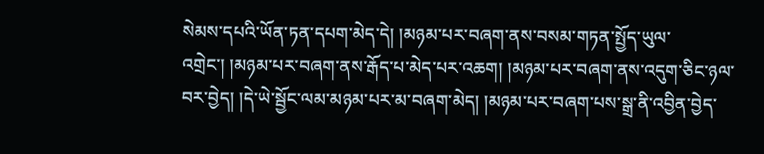སེམས་དཔའི་ཡོན་ཏན་དཔག་མེད་དེ། །མཉམ་པར་བཞག་ནས་བསམ་གཏན་སྤྱོད་ཡུལ་འགྲེང་། །མཉམ་པར་བཞག་ནས་རྒོད་པ་མེད་པར་འཆག། །མཉམ་པར་བཞག་ནས་འདུག་ཅིང་ཉལ་བར་བྱེད། །དེ་ཡེ་སྦྱོང་ལམ་མཉམ་པར་མ་བཞག་མེད། །མཉམ་པར་བཞག་པས་སྒྲ་ནི་འབྱིན་བྱེད་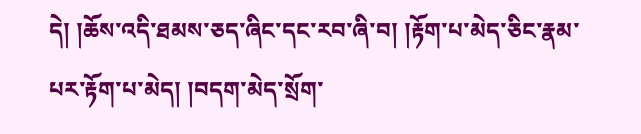དེ། །ཆོས་འདི་ཐམས་ཅད་ཞིང་དང་རབ་ཞི་བ། །རྟོག་པ་མེད་ཅིང་རྣམ་པར་རྟོག་པ་མེད། །བདག་མེད་སྲོག་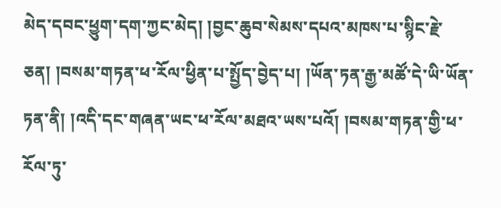མེད་དབང་ཕྱུག་དག་ཀྱང་མེད། །བྱང་ཆུབ་སེམས་དཔའ་མཁས་པ་སྙིང་རྗེ་ཅན། །བསམ་གཏན་ཕ་རོལ་ཕྱིན་པ་སྤྱོད་བྱེད་པ། །ཡོན་ཏན་རྒྱ་མཚོ་དེ་ཡི་ཡོན་ཏན་ནི། །འདི་དང་གཞན་ཡང་ཕ་རོལ་མཐའ་ཡས་པའོ། །བསམ་གཏན་གྱི་ཕ་རོལ་ཏུ་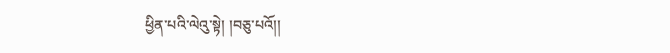ཕྱིན་པའི་ལེའུ་སྟེ། །བཅུ་པའོ།།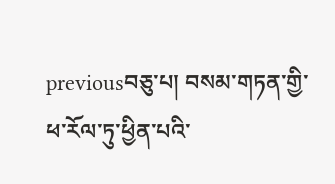previousབཅུ་པ། བསམ་གཏན་གྱི་ཕ་རོལ་ཏུ་ཕྱིན་པའི་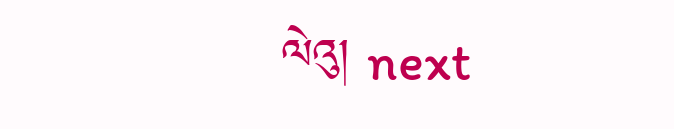ལེའུ། next